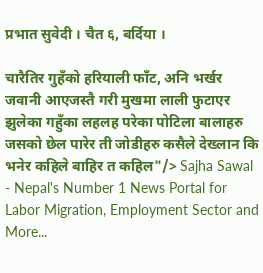प्रभात सुवेदी । चैत ६, बर्दिया ।

चारैतिर गुहँको हरियाली फाँट, अनि भर्खर जवानी आएजस्तै गरी मुखमा लाली फुटाएर झुलेका गहुँका लहलह परेका पोटिला बालाहरु जसको छेल पारेर ती जोडीहरु कसैले देख्लान कि भनेर कहिले बाहिर त कहिल"/> Sajha Sawal - Nepal's Number 1 News Portal for Labor Migration, Employment Sector and More...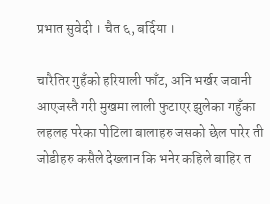प्रभात सुवेदी । चैत ६, बर्दिया ।

चारैतिर गुहँको हरियाली फाँट, अनि भर्खर जवानी आएजस्तै गरी मुखमा लाली फुटाएर झुलेका गहुँका लहलह परेका पोटिला बालाहरु जसको छेल पारेर ती जोडीहरु कसैले देख्लान कि भनेर कहिले बाहिर त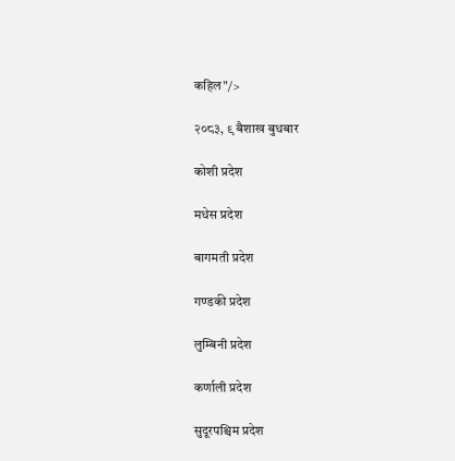कहिल"/>

२०८३, ९ बैशाख बुधबार

कोशी प्रदेश

मधेस प्रदेश

बागमती प्रदेश

गण्डकी प्रदेश

लुम्बिनी प्रदेश

कर्णाली प्रदेश

सुदूरपश्चिम प्रदेश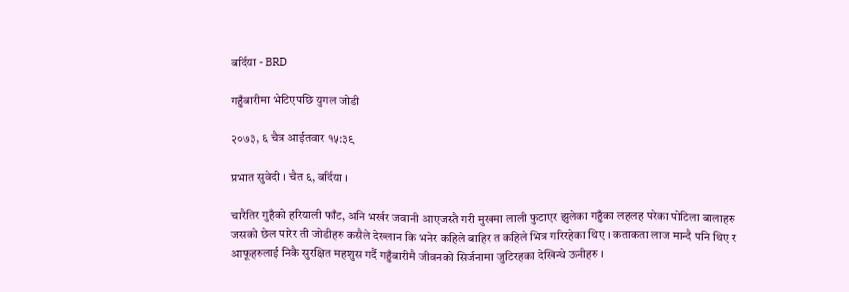बर्दिया - BRD

गहुँबारीमा भेटिएपछि युगल जोडी

२०७३, ६ चैत्र आईतवार १५:३९

प्रभात सुवेदी । चैत ६, बर्दिया ।

चारैतिर गुहँको हरियाली फाँट, अनि भर्खर जवानी आएजस्तै गरी मुखमा लाली फुटाएर झुलेका गहुँका लहलह परेका पोटिला बालाहरु जसको छेल पारेर ती जोडीहरु कसैले देख्लान कि भनेर कहिले बाहिर त कहिले भित्र गरिरहेका थिए । कताकता लाज मान्दै पनि थिए र आफूहरुलाई निकै सुरक्षित महशुस गर्दै गहुँबारीमै जीवनको सिर्जनामा जुटिरहका देखिन्थे ऊनीहरु ।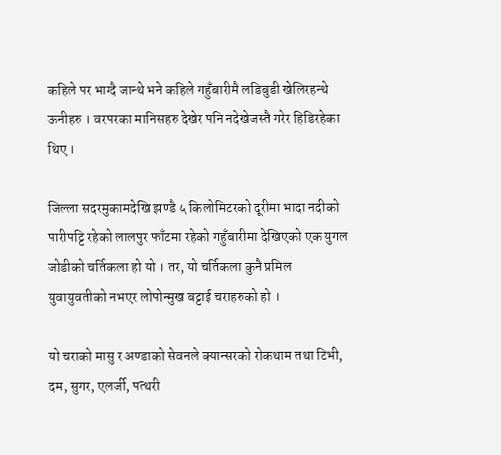कहिले पर भाग्दै जान्थे भने कहिले गहुँबारीमै लडिबुडी खेलिरहन्थे ऊनीहरु । वरपरका मानिसहरु देखेर पनि नदेखेजस्तै गरेर हिडिरहेका थिए ।

जिल्ला सदरमुकामदेखि झण्डै ५ किलोमिटरको दूरीमा भादा नदीको पारीपट्टि रहेको लालपुर फाँटमा रहेको गहुँबारीमा देखिएको एक युगल जोडीको चर्तिकला हो यो । तर, यो चर्तिकला कुनै प्रमिल युवायुवतीको नभएर लोपोन्मुख बट्टाई चराहरुको हो ।

यो चराको मासु र अण्डाको सेवनले क्यान्सरको रोकथाम तथा टिभी, दम, सुगर, एलर्जी, पत्थरी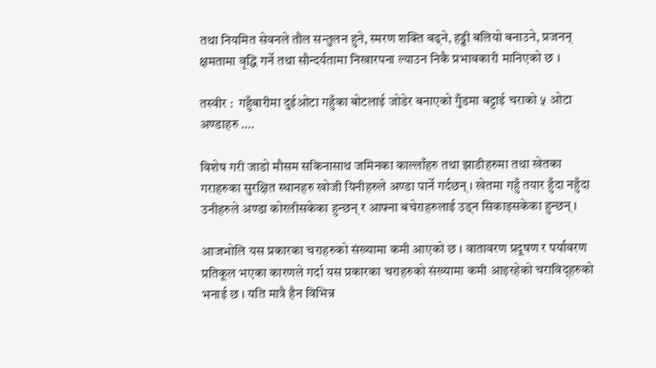तथा नियमित सेवनले तौल सन्तुलन हुने, स्मरण शक्ति बढ्ने, हड्डी बलियो बनाउने, प्रजनन् क्षमतामा वृद्धि गर्ने तथा सौन्दर्यतामा निखारपना ल्याउन निकै प्रभावकारी मानिएको छ ।

तस्वीर :  गहुँबारीमा दुईओटा गहुँका बोटलाई जोडेर बनाएको गुँडमा बट्टाई चराको ५ ओटा अण्डाहरु ….

विशेष गरी जाडो मौसम सकिनासाथ जमिनका काल्लाँहरु तथा झाडीहरुमा तथा खेतका गराहरुका सुरक्षित स्थानहरु खोजी यिनीहरुले अण्डा पार्ने गर्दछन् । खेतमा गहुँ तयार हुँदा नहुँदा उनीहरुले अण्डा कोरलीसकेका हुन्छन् र आफ्ना बचेराहरुलाई उड्न सिकाइसकेका हुन्छन् ।

आजभोलि यस प्रकारका चराहरुको संख्यामा कमी आएको छ । वातावरण प्रदूषण र पर्यावरण प्रतिकूल भएका कारणले गर्दा यस प्रकारका चराहरुको संख्यामा कमी आइरहेको चराविद्हरुको भनाई छ । यति मात्रै हैन विभिन्न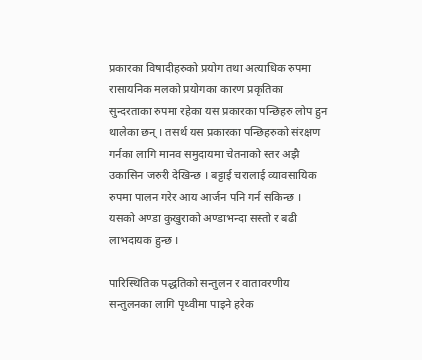प्रकारका विषादीहरुको प्रयोग तथा अत्याधिक रुपमा रासायनिक मलको प्रयोगका कारण प्रकृतिका सुन्दरताका रुपमा रहेका यस प्रकारका पन्छिहरु लोप हुन थालेका छन् । तसर्थ यस प्रकारका पन्छिहरुको संरक्षण गर्नका लागि मानव समुदायमा चेतनाको स्तर अझै उकासिन जरुरी देखिन्छ । बट्टाई चरालाई व्यावसायिक रुपमा पालन गरेर आय आर्जन पनि गर्न सकिन्छ । यसको अण्डा कुखुराको अण्डाभन्दा सस्तो र बढी लाभदायक हुन्छ ।

पारिस्थितिक पद्धतिको सन्तुलन र वातावरणीय सन्तुलनका लागि पृथ्वीमा पाइने हरेक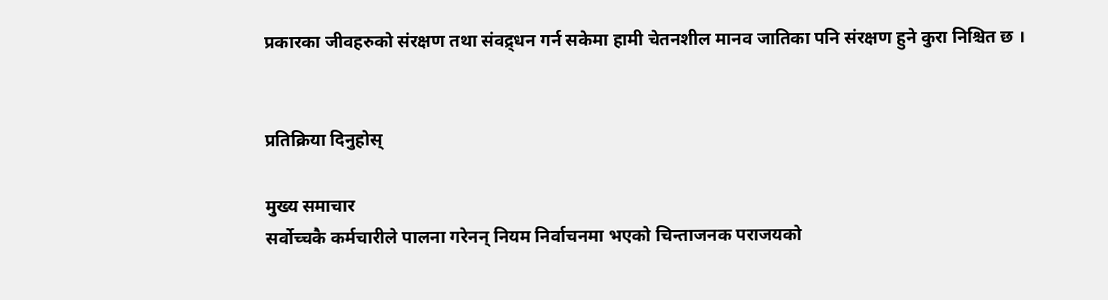प्रकारका जीवहरुको संरक्षण तथा संवद्र्धन गर्न सकेमा हामी चेतनशील मानव जातिका पनि संरक्षण हुने कुरा निश्चित छ ।


प्रतिक्रिया दिनुहोस्

मुख्य समाचार
सर्वोच्चकै कर्मचारीले पालना गरेनन् नियम निर्वाचनमा भएको चिन्ताजनक पराजयको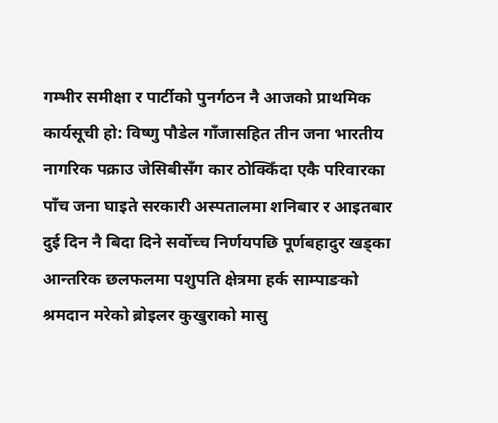गम्भीर समीक्षा र पार्टीको पुनर्गठन नै आजको प्राथमिक कार्यसूची हो: विष्णु पौडेल गाँजासहित तीन जना भारतीय नागरिक पक्राउ जेसिबीसँग कार ठोक्किँदा एकै परिवारका पाँच जना घाइते सरकारी अस्पतालमा शनिबार र आइतबार दुई दिन नै बिदा दिने सर्वोच्च निर्णयपछि पूर्णबहादुर खड्का आन्तरिक छलफलमा पशुपति क्षेत्रमा हर्क साम्पाङको श्रमदान मरेको ब्रोइलर कुखुराको मासु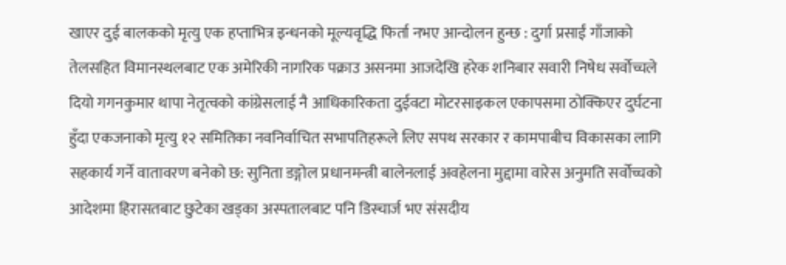खाएर दुई बालकको मृत्यु एक हप्ताभित्र इन्धनको मूल्यवृद्धि फिर्ता नभए आन्दोलन हुन्छ : दुर्गा प्रसाईं गाँजाको तेलसहित विमानस्थलबाट एक अमेरिकी नागरिक पक्राउ असनमा आजदेखि हरेक शनिबार सवारी निषेध सर्वोच्चले दियो गगनकुमार थापा नेतृत्वको कांग्रेसलाई नै आधिकारिकता दुईवटा मोटरसाइकल एकापसमा ठोक्किएर दुर्घटना हुँदा एकजनाको मृत्यु १२ समितिका नवनिर्वाचित सभापतिहरूले लिए सपथ सरकार र कामपाबीच विकासका लागि सहकार्य गर्ने वातावरण बनेको छ: सुनिता डङ्गोल प्रधानमन्त्री बालेनलाई अवहेलना मुद्दामा वारेस अनुमति सर्वोच्चको आदेशमा हिरासतबाट छुटेका खड्का अस्पतालबाट पनि डिस्चार्ज भए संसदीय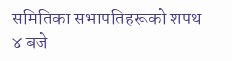समितिका सभापतिहरूको शपथ ४ बजे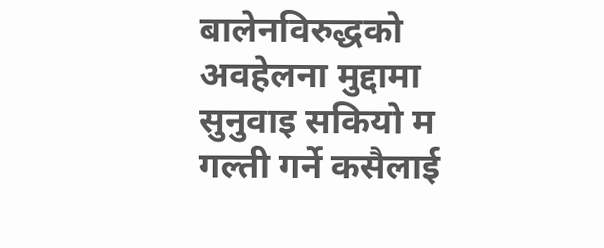बालेनविरुद्धको अवहेलना मुद्दामा सुनुवाइ सकियो म गल्ती गर्ने कसैलाई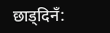छाड्दिनँ: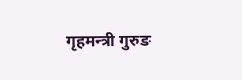गृहमन्त्री गुरुङ